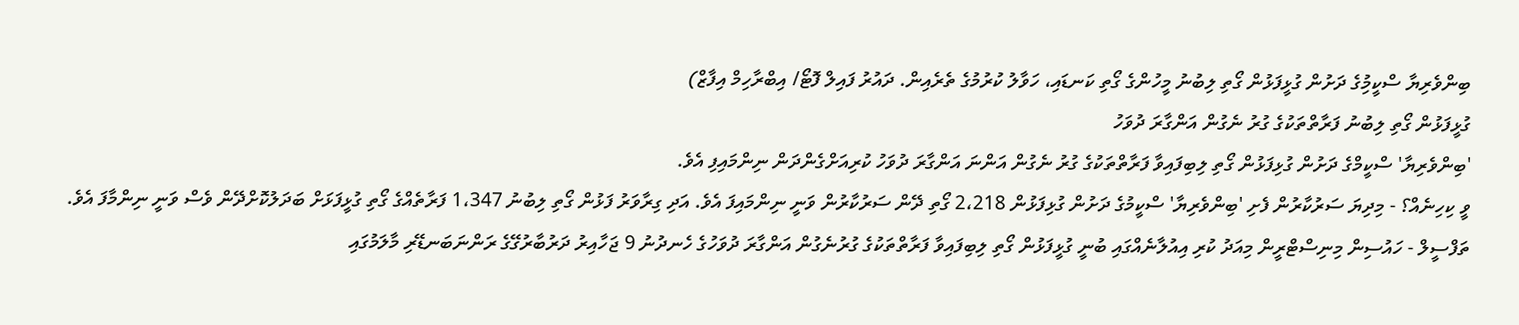ބިންވެރިޔާ ސްކީމިުގެ ދަށުން ގުޅީފަޅުން ގޯތި ލިބުނު މީހުންގެ ގޯތި ކަނޑައި، ހަވާލު ކުރުމުގެ ތެރެއިން. ދައުރު ފައިލް ފޮޓޯ/ އިބްރާހިމް އިފާޒް)
ގުޅީފަޅުން ގޯތި ލިބުނު ފަރާތްތަކުގެ ގުރު ނެގުން އަންގާރަ ދުވަހު
'ބިންވެރިޔާ' ސްކީމްގެ ދަށުން ގުޅިފަޅުން ގޯތި ލިބިފައިވާ ފަރާތްތަކުގެ ގުރު ނެގުން އަންނަ އަންގާރަ ދުވަހު ކުރިއަށްގެންދަން ނިންމައިފި އެވެ.
ވީ ކިހިނެއް؟ - މިދިޔަ ސަރުކާރުން ފެށި 'ބިންވެރިޔާ' ސްކީމުގެ ދަށުން ގުޅިފަޅުން 2،218 ގޯތި ދޭން ސަރުކާރުން ވަނީ ނިންމައިފަ އެވެ. އަދި ގިރާވަރު ފަޅުން ގޯތި ލިބުނު 1،347 ފަރާތެއްގެ ގޯތި ގުޅީފަޅަށް ބަދަލުކޮށްދޭން ވެސް ވަނީ ނިންމާފަ އެވެ.
ތަފްސީލް - ހައުސިން މިނިސްޓްރީން މިއަދު ކުރި އިއުލާނެއްގައި ބުނީ ގުޅީފަޅުން ގޯތި ލިބިފައިވާ ފަރާތްތަކުގެ ގުރުނެގުން އަންގާރަ ދުވަހުގެ ހެނދުނު 9 ޖަހާއިރު ދަރުބާރުގޭގެ ރަންނަބަނޑޭރި މާލަމުގައި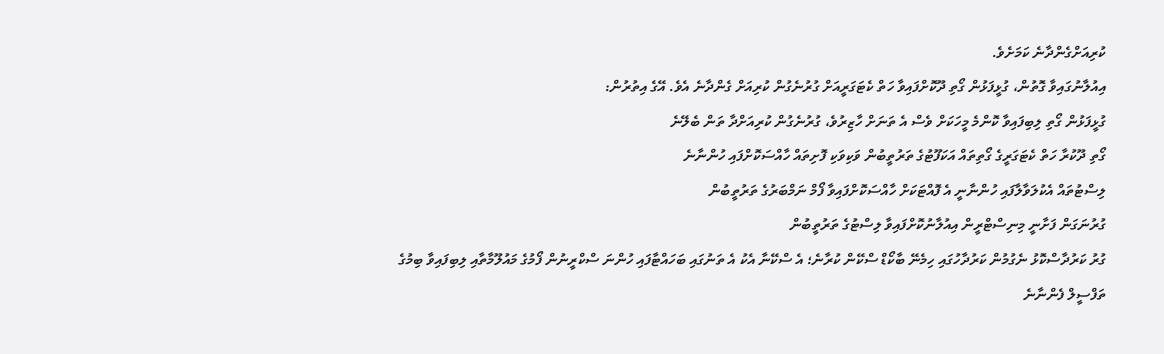ކުރިއަށްގެންދާނެ ކަމަށެވެ.
އިއުލާނުގައިވާ ގޮތުން، ގުޅީފަޅުން ގޯތި ދޫކޮށްފައިވާ ހަތް ކެޓަގަރީއަށް ގުރުނެގުން ކުރިއަށް ގެންދާނެ އެވެ. އޭގެ އިތުރުން:
ގުޅީފަޅުން ގޯތި ލިބިފައިވާ ކޮންމެ މީހަކަށް ވެސް އެ ތަނަށް ހާޒިރުވެ، ގުރުނެގުން ކުރިއަށްދާ ތަން ބެލޭނެ
ގޯތި ދޫކުރާ ހަތް ކެޓަގަރީގެ ގޯތިތައް އަކަފޫޓުގެ ތަރުތީބުން ވަކިވަކި ފޮށިތައް ހާއްސަކޮށްފައި ހުންނާނެ
ލިސްޓުތައް އެކުލަވާލާފައި ހުންނާނީ އެ ފޮއްޓަކަށް ހާއްސަކޮށްފައިވާ ފޯމް ނަމްބަރުގެ ތަރުތީބުން
ގުރުނަގަން ފަށާނީ މިނިސްޓްރީން އިއުލާނުކޮށްފައިވާ ލިސްޓުގެ ތަރުތީބުން
ގުރު ކަރުދާސްކޮޅު ނެގުމުން ކަރުދާހުގައި ހިމެނޭ ބާކޯޑް ސްކޭން ކުރާނެ؛ އެ ސްކޭނާ އެކު އެ ތަނުގައި ބަހައްޓާފައި ހުންނަ ސްކްރީނުން ފޯމުގެ މައުލޫމާތާއި ލިބިފައިވާ ބިމުގެ ތަފްސީލް ފެންނާނެ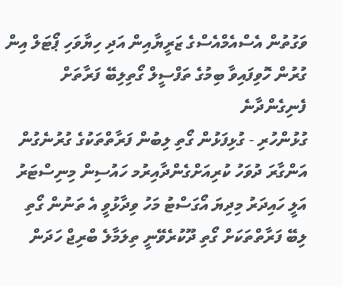ވަގުތުން އެސްއެމްއެސްގެ ޒަރީޔާއިން އަދި ހިޔާވަހި ޕޯޓަލް އިން ގުރުން ހޮވިފައިވާ ބިމުގެ ތަފްސީލް ގޯތިލިބޭ ފަރާތަށް ފެނިގެންދާނެ
ގުޅުންހުރި - ގުޅިފަޅުން ގޯތި ލިބުން ފަރާތްތަކުގެ ގުރުނެގުން އަންގާރަ ދުވަހު ކުރިއަށްގެންދާއިރުމ ހައުސިން މިނިސްޓަރު އަލީ ހައިދަރު މިދިޔަ އޯގަސްޓު މަހު ވިދާޅުވީ އެ ތަނުން ގޯތި ލިބޭ ފަރާތްތަކަށް ގޯތި ދޫކުރެވޭނީ ތިލަމާލެ ބްރިޖް ހަދަން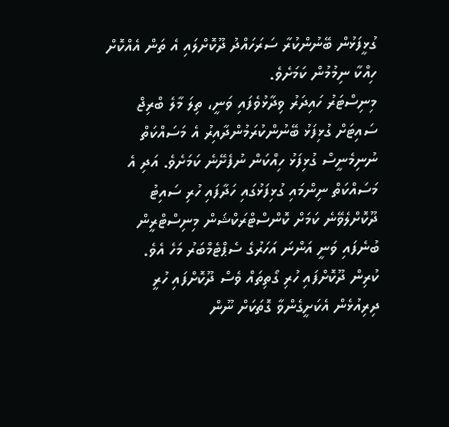ގުޅީފަޅުން ބޭނުންކުރާ ސަރަހައްދު ދޫކޮށްލައި އެ ތަން އެއްކޮށް ހިއްކާ ނިމުމުން ކަމަށެވެ.
މިނިސްޓަރު ހައިދަރު ވިދާޅުވެފައި ވަނީ، ތިލަ މާލެ ބްރިޖް ސައިޓަށް ގުޅިފަޅު ބޭނުންކުރަމުންދާއިރު އެ މަސައްކަތް ނުނިމެނީސް ގުޅިފަޅު ހިއްކަން ނުފެށޭނެ ކަމަށެވެ. އަދި އެ މަސައްކަތް ނިންމައި ގުޅިފަޅުގައި ހަދާފައި ހުރި ސައިޓު ދޫކޮށްލެވޭނެ ކަމަށް ކޮންސްޓްރަކްޝަން މިނިސްޓްރީން ބުނެފައި ވަނީ އަންނަ އަހަރުގެ ސެޕްޓެމްބަރު މަހެ އެވެ.
ކުރިން ދޫކޮށްފައި ހުރި ގޯތިތައް ވެސް ދޫކޮށްފައި ހުރީ ދިރިއުޅެން އެކަށީގެންވާ ގޮތަކަށް ނޫން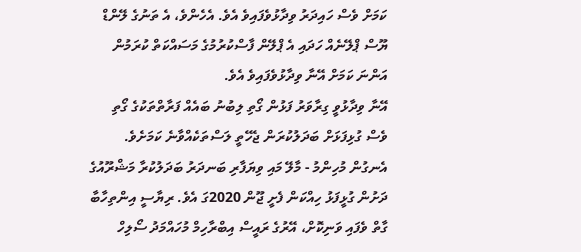ކަމަށް ވެސް ހައިދަރު ވިދާޅުވެފައިވެ އެވެ. އެހެންވެ، އެ ތަނުގެ ލޭންޑް ޔޫސް ޕްލޭނެއް ހަދައި އެ ޕްލޭން ފާސްކުރުމުގެ މަސައްކަތް ކުރަމުން އަންނަ ކަމަށް އޭނާ ވިދާޅުވެފައިވެ އެވެ.
އޭނާ ވިދާޅުވީ ގިރާވަރު ފަޅުން ގޯތި ލިބުނު ބައެއް ފަރާތްތަކުގެ ގޯތި ވެސް ގުޅިފަޅަށް ބަދަލުކުރަން ޖެހޭތީ ލަސްތަކެއްވާނެ ކަމަށެވެ.
އެނގުން މުހިންމު - މާލޭ މައި ވިޔަފާރި ބަނދަރު ބަދަލުކުރާ މަޝްރޫއުގެ ދަށުން ގުޅީފަޅު ހިއްކަން ފެށީ ޖޫން 2020ގަ އެވެ. ރިޔާސީ އިންތިހާބާ ގާތް ވެފައި ވަނިކޮށް، އޭރުގެ ރައީސް އިބްރާހިމް މުހައްމަދު ސޯލިހް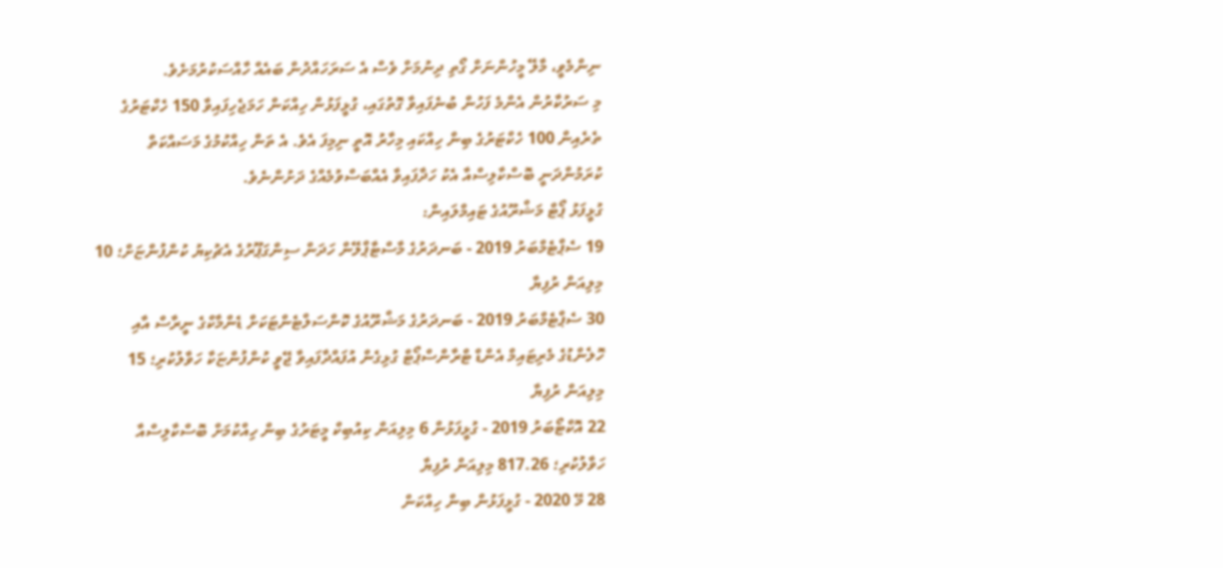ނިންމެވީ، މާލޭ މީހުންނަށް ގޯތި ދިނުމަށް ވެސް އެ ސަރަހައްދުން ބައެއް ހާއްސަކުރުމަށެވެ.
މި ސަރުކާރުން އެންމެ ފަހުން ބުނެފައިވާ ގޮތުގައި، ގުޅީފަޅުން ހިއްކަން ހަމަޖެހިފައިވާ 150 ހެކްޓަރުގެ ތެރެއިން 100 ހެކްޓަރުގެ ބިން ހިއްކައި މިހާރު އޮތީ ނިމިފަ އެވެ. އެ ތަން ހިއްކުމުގެ މަސައްކަތް ކުރަމުންދަނީ ބޮސްކާލިސްއާ އެކު ހަދާފައިވާ އެއްބަސްވުމެއްގެ ދަށުންނެވެ.
ގުޅީފަޅު ޕޯޓް މަޝްރޫއުގެ ޓައިމްލައިން:
19 ސެޕްޓެމްބަރު 2019 - ބަނދަރުގެ މާސްޓާޕްލޭން ހަދަން ސިންގަޕޫރުގެ އެޗުކިޔު ކުންފުންޏަށް؛ 10 މިލިއަން ރުފިޔާ
30 ސެޕްޓެމްބަރު 2019 - ބަނދަރުގެ މަޝްރޫއުގެ ކޮންސަލްޓެންޓަކަށް ޑެންމާކްގެ ނީރާސް އާއި ހޮލެންޑުގެ މެރިޓައިމް އެންޑް ޓްރާންސްޕޯޓް ގުޅިގެން އުފައްދާފައިވާ ޖޭވީ ކުންފުންޏަކާ ހަވާލުކުރި؛ 15 މިލިއަން ރުފިޔާ
22 އޮކްޓޯބަރު 2019 - ގުޅީފަޅުން 6 މިލިއަން ކިއުބިކް މީޓަރުގެ ބިން ހިއްކުމަށް ބޮސްކާލިސްއާ ހަވާލުކުރި؛ 817.26 މިލިއަން ރުފިޔާ
28 މޭ 2020 - ގުޅީފަޅުން ބިން ހިއްކަން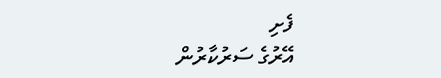ފެށި
އޭރުގެ ސަރުކާރުން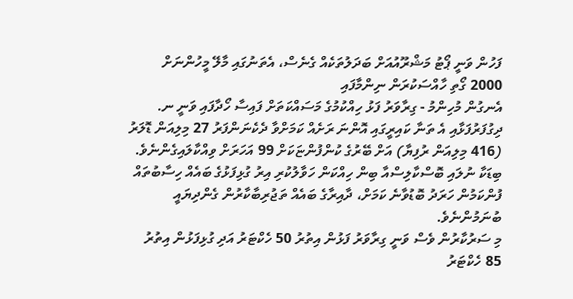ފަހުން ވަނީ ޕޯޓު މަޝްރޫއުއަށް ބަދަލުތަކެއް ގެނެސް، އެތަނުގައި މާލޭ މީހުންނަށް 2000 ގޯތި ހާއްސަކުރަން ނިންމާފައި
އެނގުން މުހިންމު - ގިރާވަރު ފަޅު ހިއްކުމުގެ މަސައްކަތަށް ފައިސާ ހޯދާފައި ވަނީ ނ. ދިގުފަރުފަޅާއި އެ ތަނާ ކައިރީގައި އޮންނަ ރަށެއް ކަމަށްވާ ދެކެނަންފަރު 27 މިލިއަން ޑޮލަރު (416 މިލިއަން ރުފިޔާ) އަށް ބޭރުގެ ކުންފުންޏަކަށް 99 އަހަރަށް ވިއްކާލައިގެންނެވެ.
ބިޑަކާ ނުލައި ބޮސްކާލިސްއާ ބިން ހިއްކަން ހަވާލުކުރި އިރު ގުޅިފަޅުގެ ބައެއް ހިސާބުތައް ފުންކަމުން ހަރަދު ބޮޑުވާނެ ކަމަށް، ދާއިރާގެ ބައެއް ތަޖުރިބާކާރުން ގެންދިޔައީ ބުނަމުންނެވެ.
މި ސަރުކާރުން ވެސް ވަނީ ގިރާވަރު ފަޅުން އިތުރު 50 ހެކްޓަރު އަދި ގުޅިފަޅުން އިތުރު 85 ހެކްޓަރު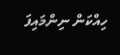ހިއްކަން ނިންމައިފަ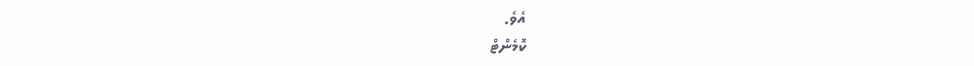އެވެ.
ކޮމެންޓް